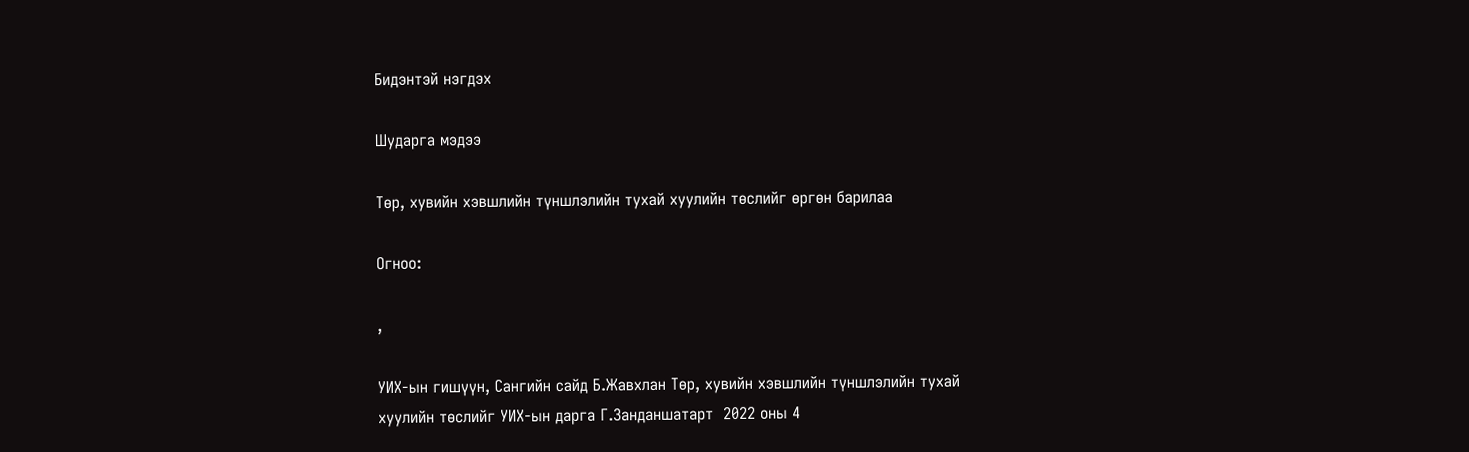Бидэнтэй нэгдэх

Шударга мэдээ

Төр, хувийн хэвшлийн түншлэлийн тухай хуулийн төслийг өргөн барилаа

Огноо:

,

УИХ-ын гишүүн, Сангийн сайд Б.Жавхлан Төр, хувийн хэвшлийн түншлэлийн тухай хуулийн төслийг УИХ-ын дарга Г.Занданшатарт  2022 оны 4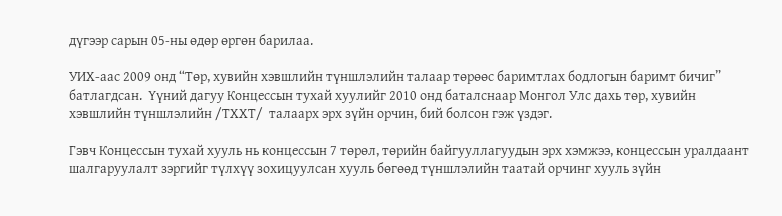дүгээр сарын 05-ны өдөр өргөн барилаа.

УИХ-аас 2009 онд “Төр, хувийн хэвшлийн түншлэлийн талаар төрөөс баримтлах бодлогын баримт бичиг” батлагдсан.  Үүний дагуу Концессын тухай хуулийг 2010 онд баталснаар Монгол Улс дахь төр, хувийн хэвшлийн түншлэлийн /ТХХТ/  талаарх эрх зүйн орчин, бий болсон гэж үздэг.

Гэвч Концессын тухай хууль нь концессын 7 төрөл, төрийн байгууллагуудын эрх хэмжээ, концессын уралдаант шалгаруулалт зэргийг түлхүү зохицуулсан хууль бөгөөд түншлэлийн таатай орчинг хууль зүйн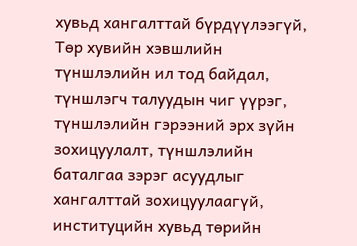хувьд хангалттай бүрдүүлээгүй, Төр хувийн хэвшлийн түншлэлийн ил тод байдал, түншлэгч талуудын чиг үүрэг, түншлэлийн гэрээний эрх зүйн зохицуулалт, түншлэлийн баталгаа зэрэг асуудлыг хангалттай зохицуулаагүй, институцийн хувьд төрийн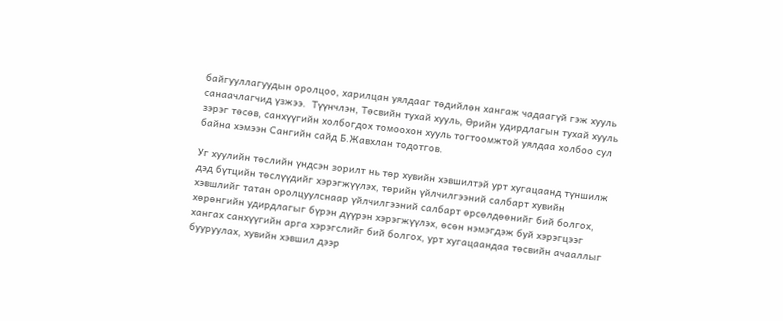байгууллагуудын оролцоо, харилцан уялдааг төдийлөн хангаж чадаагүй гэж хууль санаачлагчид үзжээ.  Түүнчлэн, Төсвийн тухай хууль, Өрийн удирдлагын тухай хууль зэрэг төсөв, санхүүгийн холбогдох томоохон хууль тогтоомжтой уялдаа холбоо сул байна хэмээн Сангийн сайд Б.Жавхлан тодотгов.

Уг хуулийн төслийн үндсэн зорилт нь төр хувийн хэвшилтэй урт хугацаанд түншилж дэд бүтцийн төслүүдийг хэрэгжүүлэх, төрийн үйлчилгээний салбарт хувийн хэвшлийг татан оролцуулснаар үйлчилгээний салбарт өрсөлдөөнийг бий болгох, хөрөнгийн удирдлагыг бүрэн дүүрэн хэрэгжүүлэх, өсөн нэмэгдэж буй хэрэгцээг хангах санхүүгийн арга хэрэгслийг бий болгох, урт хугацаандаа төсвийн ачааллыг бууруулах, хувийн хэвшил дээр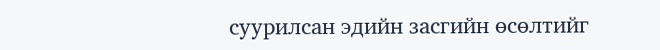суурилсан эдийн засгийн өсөлтийг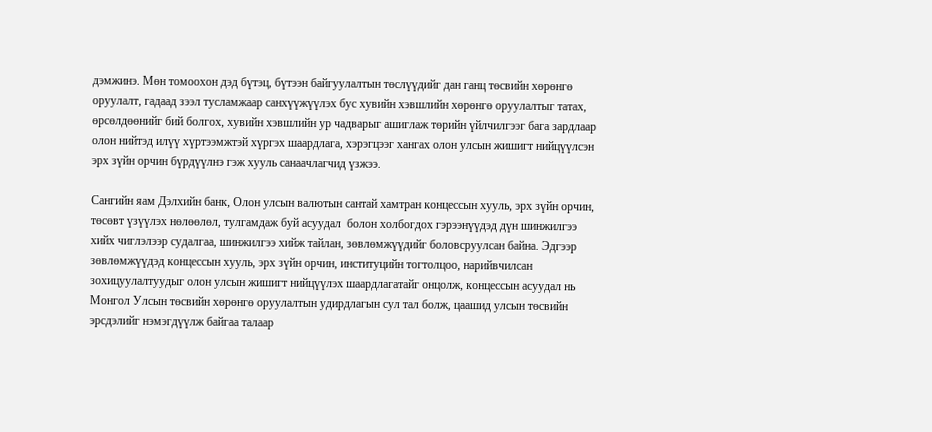дэмжинэ. Мөн томоохон дэд бүтэц, бүтээн байгуулалтын төслүүдийг дан ганц төсвийн хөрөнгө оруулалт, гадаад зээл тусламжаар санхүүжүүлэх бус хувийн хэвшлийн хөрөнгө оруулалтыг татах, өрсөлдөөнийг бий болгох, хувийн хэвшлийн ур чадварыг ашиглаж төрийн үйлчилгээг бага зардлаар олон нийтэд илүү хүртээмжтэй хүргэх шаардлага, хэрэгцээг хангах олон улсын жишигт нийцүүлсэн эрх зүйн орчин бүрдүүлнэ гэж хууль санаачлагчид үзжээ.

Сангийн яам Дэлхийн банк, Олон улсын валютын сантай хамтран концессын хууль, эрх зүйн орчин, төсөвт үзүүлэх нөлөөлөл, тулгамдаж буй асуудал  болон холбогдох гэрээнүүдэд дүн шинжилгээ хийх чиглэлээр судалгаа, шинжилгээ хийж тайлан, зөвлөмжүүдийг боловсруулсан байна. Эдгээр зөвлөмжүүдэд концессын хууль, эрх зүйн орчин, институцийн тогтолцоо, нарийвчилсан зохицуулалтуудыг олон улсын жишигт нийцүүлэх шаардлагатайг онцолж, концессын асуудал нь Монгол Улсын төсвийн хөрөнгө оруулалтын удирдлагын сул тал болж, цаашид улсын төсвийн эрсдэлийг нэмэгдүүлж байгаа талаар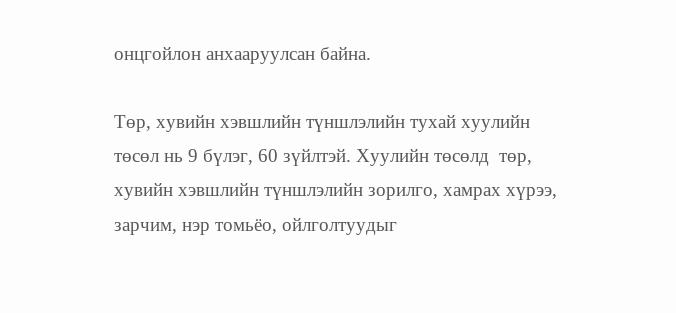онцгойлон анхааруулсан байна.

Төр, хувийн хэвшлийн түншлэлийн тухай хуулийн төсөл нь 9 бүлэг, 60 зүйлтэй. Хуулийн төсөлд  төр, хувийн хэвшлийн түншлэлийн зорилго, хамрах хүрээ, зарчим, нэр томьёо, ойлголтуудыг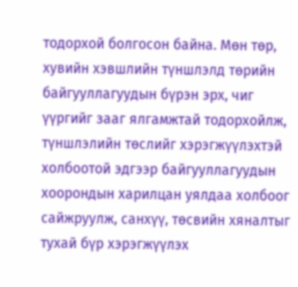тодорхой болгосон байна. Мөн төр, хувийн хэвшлийн түншлэлд төрийн байгууллагуудын бүрэн эрх, чиг үүргийг зааг ялгамжтай тодорхойлж, түншлэлийн төслийг хэрэгжүүлэхтэй холбоотой эдгээр байгууллагуудын хоорондын харилцан уялдаа холбоог сайжруулж, санхүү, төсвийн хяналтыг тухай бүр хэрэгжүүлэх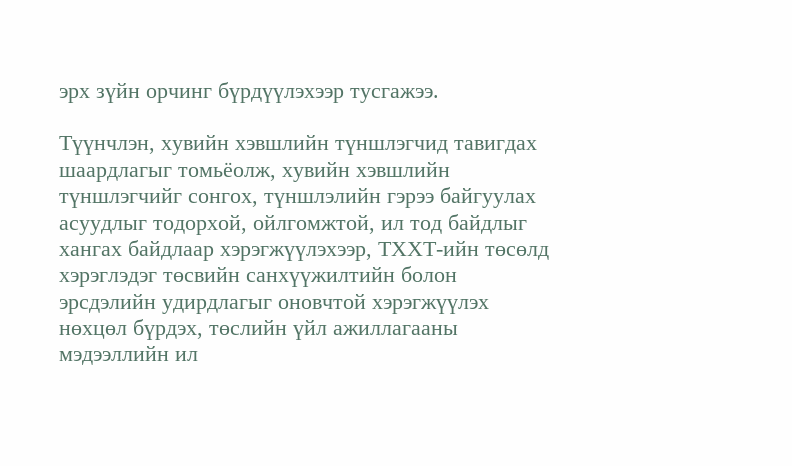эрх зүйн орчинг бүрдүүлэхээр тусгажээ.

Түүнчлэн, хувийн хэвшлийн түншлэгчид тавигдах шаардлагыг томьёолж, хувийн хэвшлийн түншлэгчийг сонгох, түншлэлийн гэрээ байгуулах асуудлыг тодорхой, ойлгомжтой, ил тод байдлыг хангах байдлаар хэрэгжүүлэхээр, ТХХТ-ийн төсөлд хэрэглэдэг төсвийн санхүүжилтийн болон эрсдэлийн удирдлагыг оновчтой хэрэгжүүлэх нөхцөл бүрдэх, төслийн үйл ажиллагааны мэдээллийн ил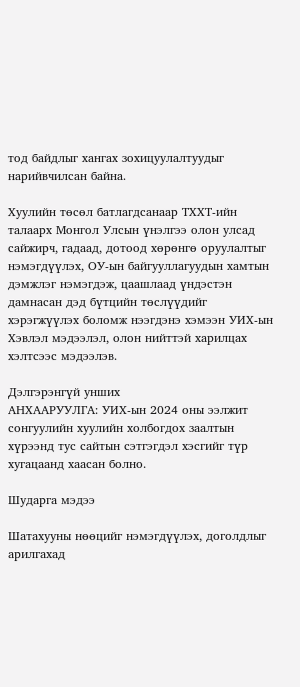тод байдлыг хангах зохицуулалтуудыг нарийвчилсан байна.

Хуулийн төсөл батлагдсанаар ТХХТ-ийн талаарх Монгол Улсын үнэлгээ олон улсад сайжирч, гадаад, дотоод хөрөнгө оруулалтыг нэмэгдүүлэх, ОУ-ын байгууллагуудын хамтын дэмжлэг нэмэгдэж, цаашлаад үндэстэн дамнасан дэд бүтцийн төслүүдийг хэрэгжүүлэх боломж нээгдэнэ хэмээн УИХ-ын Хэвлэл мэдээлэл, олон нийттэй харилцах хэлтсээс мэдээлэв.

Дэлгэрэнгүй унших
АНХААРУУЛГА: УИХ-ын 2024 оны ээлжит сонгуулийн хуулийн холбогдох заалтын хүрээнд тус сайтын сэтгэгдэл хэсгийг түр хугацаанд хаасан болно.

Шударга мэдээ

Шатахууны нөөцийг нэмэгдүүлэх, доголдлыг арилгахад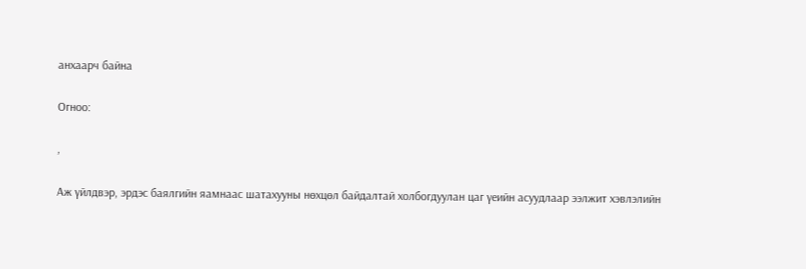анхаарч байна

Огноо:

,

Аж үйлдвэр, эрдэс баялгийн яамнаас шатахууны нөхцөл байдалтай холбогдуулан цаг үеийн асуудлаар ээлжит хэвлэлийн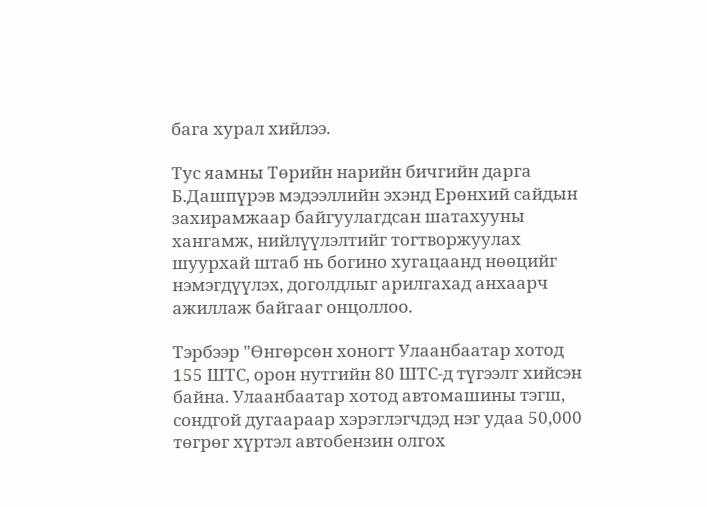бага хурал хийлээ.

Тус яамны Төрийн нарийн бичгийн дарга Б.Дашпүрэв мэдээллийн эхэнд Ерөнхий сайдын захирамжаар байгуулагдсан шатахууны хангамж, нийлүүлэлтийг тогтворжуулах шуурхай штаб нь богино хугацаанд нөөцийг нэмэгдүүлэх, доголдлыг арилгахад анхаарч ажиллаж байгааг онцоллоо.

Тэрбээр "Өнгөрсөн хоногт Улаанбаатар хотод 155 ШТС, орон нутгийн 80 ШТС-д түгээлт хийсэн байна. Улаанбаатар хотод автомашины тэгш, сондгой дугаараар хэрэглэгчдэд нэг удаа 50,000 төгрөг хүртэл автобензин олгох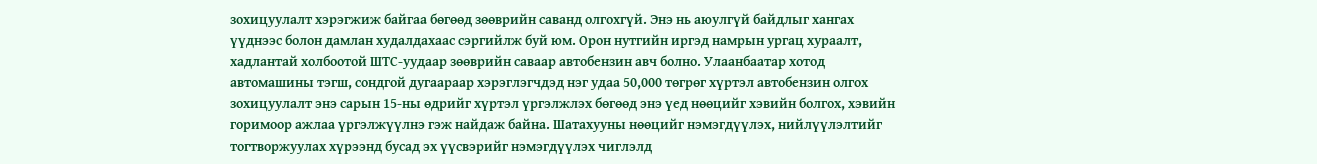зохицуулалт хэрэгжиж байгаа бөгөөд зөөврийн саванд олгохгүй. Энэ нь аюулгүй байдлыг хангах үүднээс болон дамлан худалдахаас сэргийлж буй юм. Орон нутгийн иргэд намрын ургац хураалт, хадлантай холбоотой ШТС-уудаар зөөврийн саваар автобензин авч болно. Улаанбаатар хотод автомашины тэгш, сондгой дугаараар хэрэглэгчдэд нэг удаа 50,000 төгрөг хүртэл автобензин олгох зохицуулалт энэ сарын 15-ны өдрийг хүртэл үргэлжлэх бөгөөд энэ үед нөөцийг хэвийн болгох, хэвийн горимоор ажлаа үргэлжүүлнэ гэж найдаж байна. Шатахууны нөөцийг нэмэгдүүлэх, нийлүүлэлтийг тогтворжуулах хүрээнд бусад эх үүсвэрийг нэмэгдүүлэх чиглэлд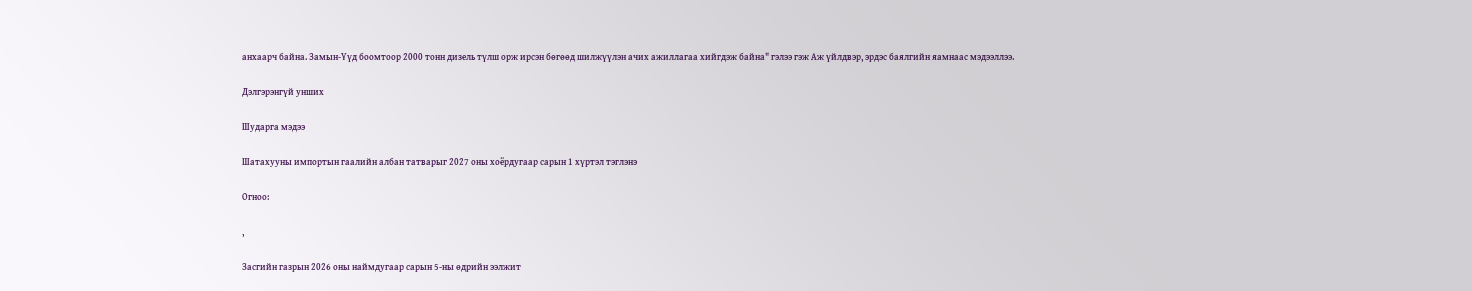анхаарч байна. Замын-Үүд боомтоор 2000 тонн дизель түлш орж ирсэн бөгөөд шилжүүлэн ачих ажиллагаа хийгдэж байна" гэлээ гэж Аж үйлдвэр, эрдэс баялгийн яамнаас мэдээллээ.

Дэлгэрэнгүй унших

Шударга мэдээ

Шатахууны импортын гаалийн албан татварыг 2027 оны хоёрдугаар сарын 1 хүртэл тэглэнэ

Огноо:

,

Засгийн газрын 2026 оны наймдугаар сарын 5-ны өдрийн ээлжит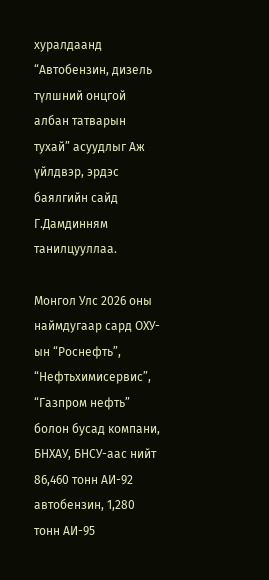хуралдаанд “Автобензин, дизель түлшний онцгой албан татварын тухай” асуудлыг Аж үйлдвэр, эрдэс баялгийн сайд Г.Дамдинням танилцууллаа.

Монгол Улс 2026 оны наймдугаар сард ОХУ-ын “Роснефть”, “Нефтьхимисервис”, “Газпром нефть” болон бусад компани, БНХАУ, БНСУ-аас нийт 86,460 тонн АИ-92 автобензин, 1,280 тонн АИ-95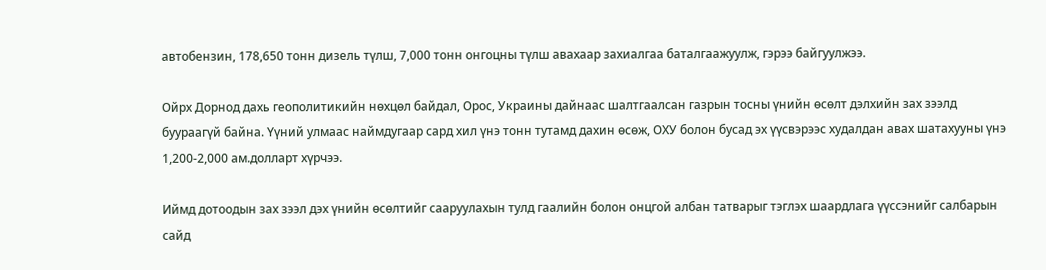автобензин, 178,650 тонн дизель түлш, 7,000 тонн онгоцны түлш авахаар захиалгаа баталгаажуулж, гэрээ байгуулжээ.

Ойрх Дорнод дахь геополитикийн нөхцөл байдал, Орос, Украины дайнаас шалтгаалсан газрын тосны үнийн өсөлт дэлхийн зах зээлд буураагүй байна. Үүний улмаас наймдугаар сард хил үнэ тонн тутамд дахин өсөж, ОХУ болон бусад эх үүсвэрээс худалдан авах шатахууны үнэ 1,200-2,000 ам.долларт хүрчээ.

Иймд дотоодын зах зээл дэх үнийн өсөлтийг сааруулахын тулд гаалийн болон онцгой албан татварыг тэглэх шаардлага үүссэнийг салбарын сайд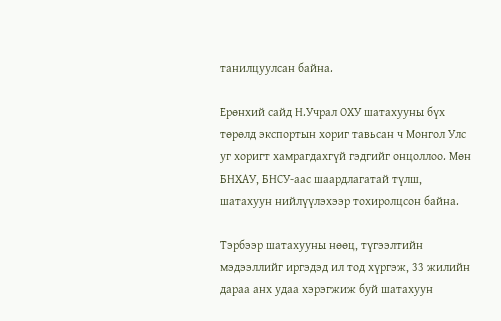танилцуулсан байна.

Ерөнхий сайд Н.Учрал ОХУ шатахууны бүх төрөлд экспортын хориг тавьсан ч Монгол Улс уг хоригт хамрагдахгүй гэдгийг онцоллоо. Мөн БНХАУ, БНСУ-аас шаардлагатай түлш, шатахуун нийлүүлэхээр тохиролцсон байна.

Тэрбээр шатахууны нөөц, түгээлтийн мэдээллийг иргэдэд ил тод хүргэж, 33 жилийн дараа анх удаа хэрэгжиж буй шатахуун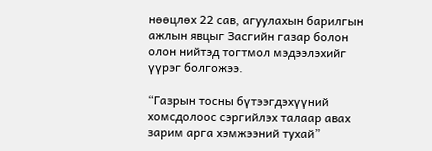нөөцлөх 22 сав, агуулахын барилгын ажлын явцыг Засгийн газар болон олон нийтэд тогтмол мэдээлэхийг үүрэг болгожээ.

“Газрын тосны бүтээгдэхүүний хомсдолоос сэргийлэх талаар авах зарим арга хэмжээний тухай”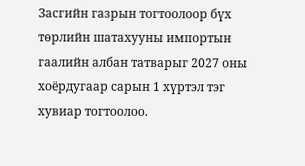Засгийн газрын тогтоолоор бүх төрлийн шатахууны импортын гаалийн албан татварыг 2027 оны хоёрдугаар сарын 1 хүртэл тэг хувиар тогтоолоо.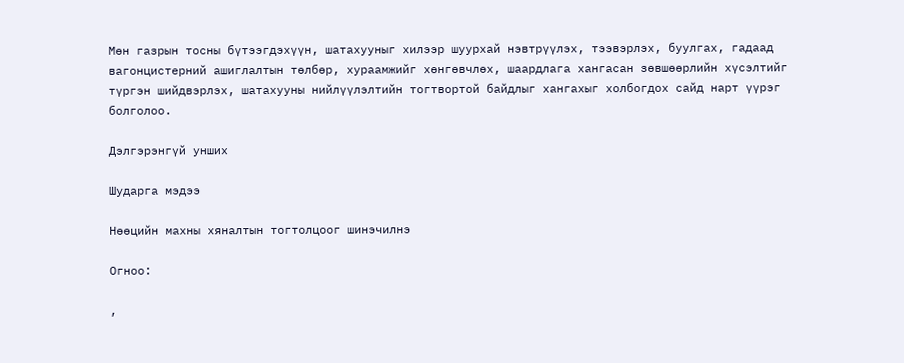Мөн газрын тосны бүтээгдэхүүн, шатахууныг хилээр шуурхай нэвтрүүлэх, тээвэрлэх, буулгах, гадаад вагонцистерний ашиглалтын төлбөр, хураамжийг хөнгөвчлөх, шаардлага хангасан зөвшөөрлийн хүсэлтийг түргэн шийдвэрлэх, шатахууны нийлүүлэлтийн тогтвортой байдлыг хангахыг холбогдох сайд нарт үүрэг болголоо.

Дэлгэрэнгүй унших

Шударга мэдээ

Нөөцийн махны хяналтын тогтолцоог шинэчилнэ

Огноо:

,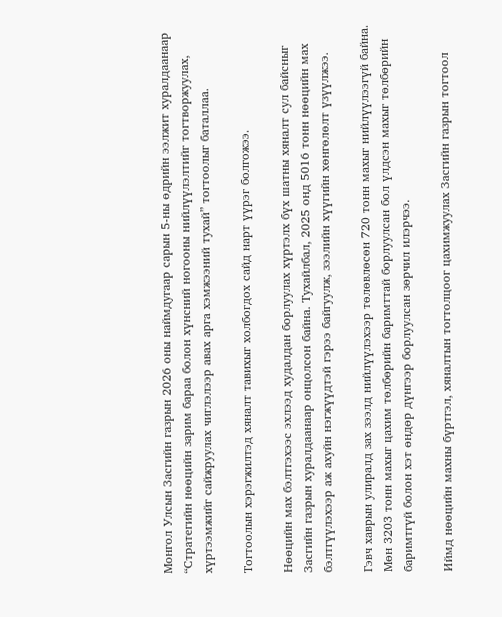Монгол Улсын Засгийн газрын 2026 оны наймдугаар сарын 5-ны өдрийн ээлжит хуралдаанаар “Стратегийн нөөцийн зарим бараа болон хүнсний ногооны нийлүүлэлтийг тогтворжуулах, хүртээмжийг сайжруулах чиглэлээр авах арга хэмжээний тухай” тогтоолыг баталлаа.

Тогтоолын хэрэгжилтэд хяналт тавихыг холбогдох сайд нарт үүрэг болгожээ.

Нөөцийн мах бэлтгэхээс эхлээд худалдан борлуулах хүртэлх бүх шатны хяналт сул байсныг Засгийн газрын хуралдаанаар онцолсон байна. Тухайлбал, 2025 онд 5016 тонн нөөцийн мах бэлтгүүлэхээр аж ахуйн нэгжүүдтэй гэрээ байгуулж, зээлийн хүүгийн хөнгөлөлт үзүүлжээ.

Гэвч хаврын улиралд зах зээлд нийлүүлэхээр төлөвлөсөн 720 тонн махыг нийлүүлээгүй байна. Мөн 3203 тонн махыг цахим төлбөрийн баримттай борлуулсан бол үлдсэн махыг төлбөрийн баримтгүй болон хэт өндөр дүнгээр борлуулсан зөрчил илэрчээ.

Иймд нөөцийн махны бүртгэл, хяналтын тогтолцоог цахимжуулах Засгийн газрын тогтоол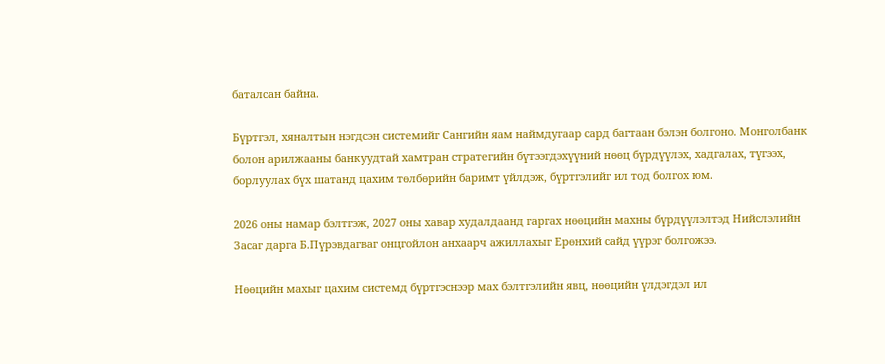баталсан байна.

Бүртгэл, хяналтын нэгдсэн системийг Сангийн яам наймдугаар сард багтаан бэлэн болгоно. Монголбанк болон арилжааны банкуудтай хамтран стратегийн бүтээгдэхүүний нөөц бүрдүүлэх, хадгалах, түгээх, борлуулах бүх шатанд цахим төлбөрийн баримт үйлдэж, бүртгэлийг ил тод болгох юм.

2026 оны намар бэлтгэж, 2027 оны хавар худалдаанд гаргах нөөцийн махны бүрдүүлэлтэд Нийслэлийн Засаг дарга Б.Пүрэвдагваг онцгойлон анхаарч ажиллахыг Ерөнхий сайд үүрэг болгожээ.

Нөөцийн махыг цахим системд бүртгэснээр мах бэлтгэлийн явц, нөөцийн үлдэгдэл ил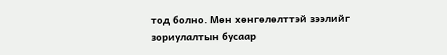тод болно. Мөн хөнгөлөлттэй зээлийг зориулалтын бусаар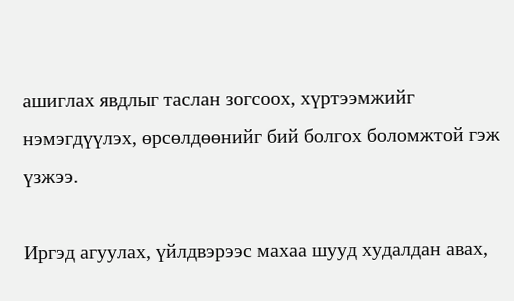ашиглах явдлыг таслан зогсоох, хүртээмжийг нэмэгдүүлэх, өрсөлдөөнийг бий болгох боломжтой гэж үзжээ.

Иргэд агуулах, үйлдвэрээс махаа шууд худалдан авах,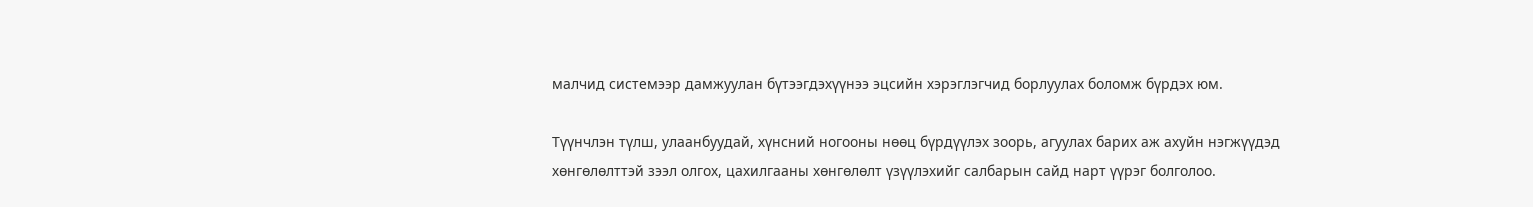малчид системээр дамжуулан бүтээгдэхүүнээ эцсийн хэрэглэгчид борлуулах боломж бүрдэх юм.

Түүнчлэн түлш, улаанбуудай, хүнсний ногооны нөөц бүрдүүлэх зоорь, агуулах барих аж ахуйн нэгжүүдэд хөнгөлөлттэй зээл олгох, цахилгааны хөнгөлөлт үзүүлэхийг салбарын сайд нарт үүрэг болголоо.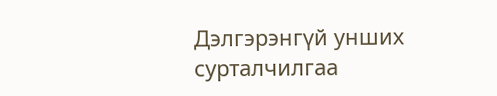Дэлгэрэнгүй унших
сурталчилгаа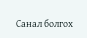Санал болгох